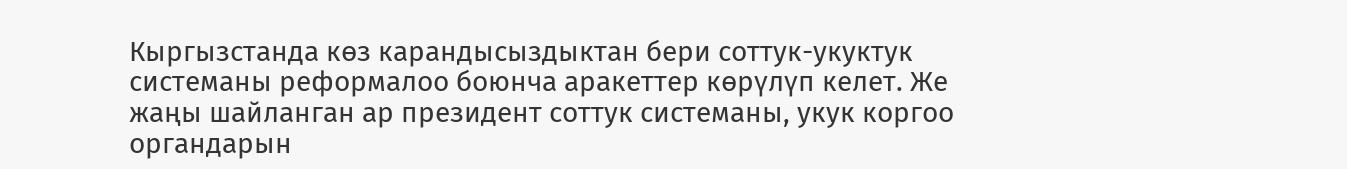Кыргызстанда көз карандысыздыктан бери соттук-укуктук системаны реформалоо боюнча аракеттер көрүлүп келет. Же жаңы шайланган ар президент соттук системаны, укук коргоо органдарын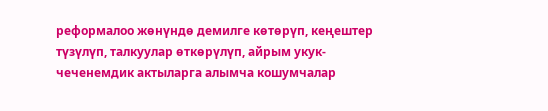реформалоо жөнүндө демилге көтөрүп, кеңештер түзүлүп, талкуулар өткөрүлүп, айрым укук-чеченемдик актыларга алымча кошумчалар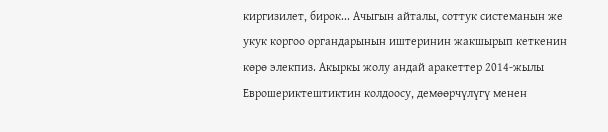киргизилет, бирок... Ачыгын айталы, соттук системанын же укук коргоо органдарынын иштеринин жакшырып кеткенин көрө элекпиз. Акыркы жолу андай аракеттер 2014-жылы Еврошериктештиктин колдоосу, демөөрчүлүгү менен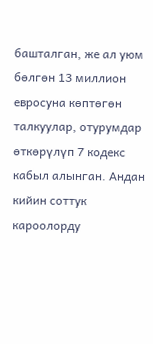башталган, же ал уюм бөлгөн 13 миллион евросуна көптөгөн талкуулар, отурумдар өткөрүлүп 7 кодекс кабыл алынган. Андан кийин соттук кароолорду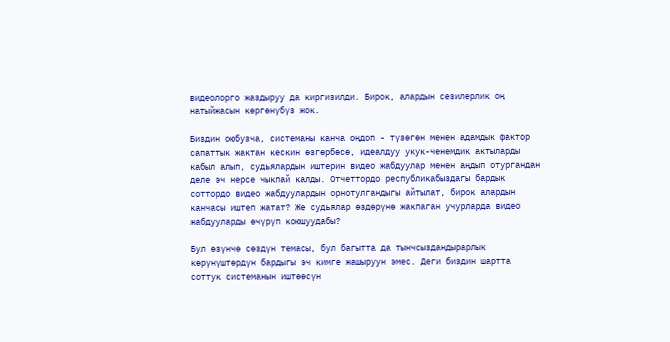видеолорго жаздыруу да киргизилди. Бирок, алардын сезилерлик оң натыйжасын көргөнүбүз жок.

Биздин оюбузча, системаны канча оңдоп - түзөгөн менен адамдык фактор сапаттык жактан кескин өзгөрбөсө, идеалдуу укук-ченемдик актыларды кабыл алып, судьялардын иштерин видео жабдуулар менен аңдып отургандан деле эч нерсе чыкпай калды. Отчеттордо республикабыздагы бардык соттордо видео жабдуулардын орнотулгандыгы айтылат, бирок алардын канчасы иштеп жатат? Же судьялар өздөрүнө жакпаган учурларда видео жабдууларды өчүрүп коюшуудабы?

Бул өзүнчө сөздүн темасы, бул багытта да тынчсыздандырарлык көрүнүштөрдүн бардыгы эч кимге жашыруун эмес. Деги биздин шартта соттук системанын иштөөсүн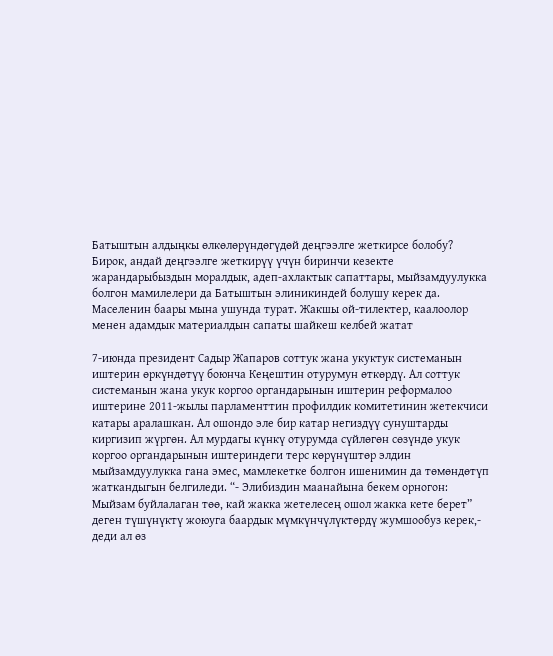Батыштын алдыңкы өлкөлөрүндөгүдөй деңгээлге жеткирсе болобу? Бирок, андай деңгээлге жеткирүү үчүн биринчи кезекте жарандарыбыздын моралдык, адеп-ахлактык сапаттары, мыйзамдуулукка болгон мамилелери да Батыштын элиникиндей болушу керек да. Маселенин баары мына ушунда турат. Жакшы ой-тилектер, каалоолор менен адамдык материалдын сапаты шайкеш келбей жатат

7-июнда президент Садыр Жапаров соттук жана укуктук системанын иштерин өркүндөтүү боюнча Кеңештин отурумун өткөрдү. Ал соттук системанын жана укук коргоо органдарынын иштерин реформалоо иштерине 2011-жылы парламенттин профилдик комитетинин жетекчиси катары аралашкан. Ал ошондо эле бир катар негиздүү сунуштарды киргизип жүргөн. Ал мурдагы күнкү отурумда сүйлөгөн сөзүндө укук коргоо органдарынын иштериндеги терс көрүнүштөр элдин мыйзамдуулукка гана эмес, мамлекетке болгон ишенимин да төмөндөтүп жаткандыгын белгиледи. “- Элибиздин маанайына бекем орногон: Мыйзам буйлалаган төө, кай жакка жетелесең ошол жакка кете берет” деген түшүнүктү жоюуга баардык мүмкүнчүлүктөрдү жумшообуз керек,- деди ал өз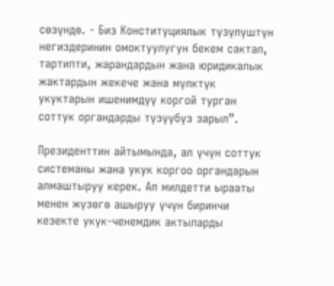сөзүндө. - Биз Конституциялык түзүлүштүн негиздеринин омоктуулугун бекем сактап, тартипти, жарандардын жана юридикалык жактардын жекече жана мүлктүк укуктарын ишенимдүү коргой турган соттук органдарды түзүүбүз зарыл”.

Президенттин айтымында, ал үчүн соттук системаны жана укук коргоо органдарын алмаштыруу керек. Ал милдетти ырааты менен жүзөгө ашыруу үчүн биринчи кезекте укук-ченемдик актыларды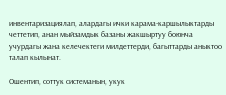инвентаризациялап, алардагы ички карама-каршылыктарды четтетип, анан мыйзамдык базаны жакшыртуу боюнча учурдагы жана келечектеги милдеттерди, багыттарды аныктоо талап кылынат.

Ошентип, соттук системанын, укук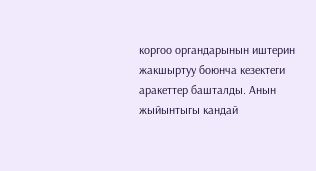коргоо органдарынын иштерин жакшыртуу боюнча кезектеги аракеттер башталды. Анын жыйынтыгы кандай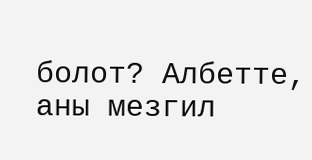болот? Албетте, аны мезгил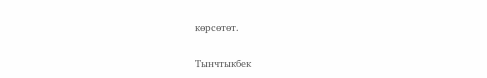көрсөтөт.

Тынчтыкбек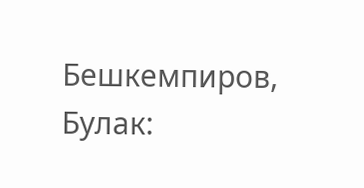Бешкемпиров,  Булак: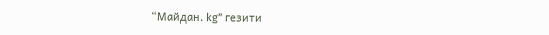“Майдан. kg” гезити